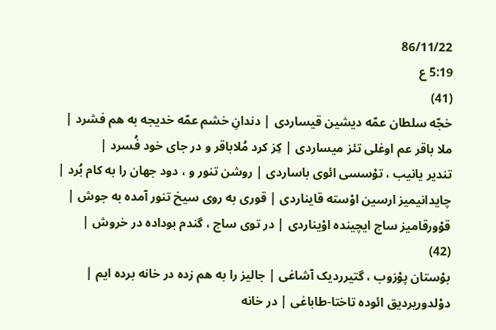86/11/22
5:19 ع
(41)
خجّه سلطان عمّه دیشین قیساردى | دندانِ خشم عمّه خدیجه به هم فشرد |
ملا باقر عم اوغلى تئز میساردى | کِز کرد مُلاباقر و در جاى خود فُسرد |
تندیر یانیب ، توْسسى ائوى باساردى | روشن تنور و ، دود جهان را به کام بُرد |
چایدانیمیز ارسین اوْسته قایناردى | قورى به روى سیخ تنور آمده به جوش |
قوْورقامیز ساج ایچینده اوْیناردى | در توى ساج ، گندم بوداده در خروش |
(42)
بوْستان پوْزوب ، گتیرردیک آشاغى | جالیز را به هم زده در خانه برده ایم |
دوْلدوریردیق ائوده تاختا-طاباغى | در خانه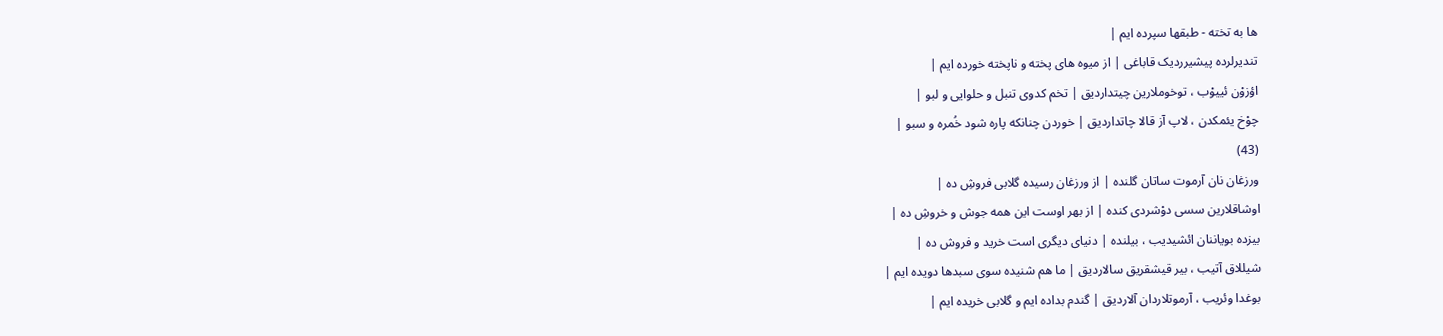ها به تخته - طبقها سپرده ایم |
تندیرلرده پیشیرردیک قاباغى | از میوه هاى پخته و ناپخته خورده ایم |
اؤزوْن ئییوْب ، توخوملارین چیتداردیق | تخم کدوى تنبل و حلوایى و لبو |
چوْخ یئمکدن ، لاپ آز قالا چاتداردیق | خوردن چنانکه پاره شود خُمره و سبو |
(43)
ورزغان نان آرموت ساتان گلنده | از ورزغان رسیده گلابى فروشِ ده |
اوشاقلارین سسى دوْشردى کنده | از بهر اوست این همه جوش و خروشِ ده |
بیزده بویاننان ائشیدیب ، بیلنده | دنیاى دیگرى است خرید و فروش ده |
شیللاق آتیب ، بیر قیشقریق سالاردیق | ما هم شنیده سوى سبدها دویده ایم |
بوغدا وئریب ، آرموتلاردان آلاردیق | گندم بداده ایم و گلابى خریده ایم |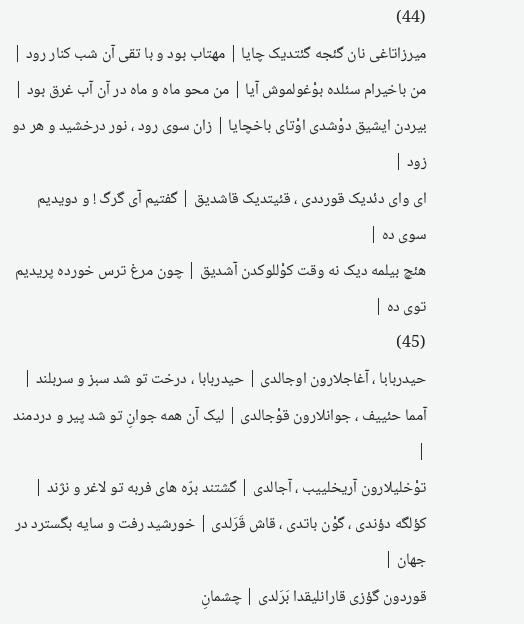(44)
میرزاتاغى نان گئجه گئتدیک چایا | مهتاب بود و با تقى آن شب کنار رود |
من باخیرام سئلده بوْغولموش آیا | من محو ماه و ماه در آن آب غرق بود |
بیردن ایشیق دوْشدى اوْتاى باخچایا | زان سوى رود ، نور درخشید و هر دو زود |
اى واى دئدیک قورددى ، قئیتدیک قاشدیق | گفتیم آى گرگ ! و دویدیم سوى ده |
هئچ بیلمه دیک نه وقت کوْللوکدن آشدیق | چون مرغ ترس خورده پریدیم توى ده |
(45)
حیدربابا ، آغاجلارون اوجالدى | حیدربابا ، درخت تو شد سبز و سربلند |
آمما حئییف ، جوانلارون قوْجالدى | لیک آن همه جوانِ تو شد پیر و دردمند |
توْخلیلارون آریخلییب ، آجالدى | گشتند برّه هاى فربه تو لاغر و نژند |
کؤلگه دؤندى ، گوْن باتدى ، قاش قَرَلدى | خورشید رفت و سایه بگسترد در جهان |
قوردون گؤزى قارانلیقدا بَرَلدى | چشمانِ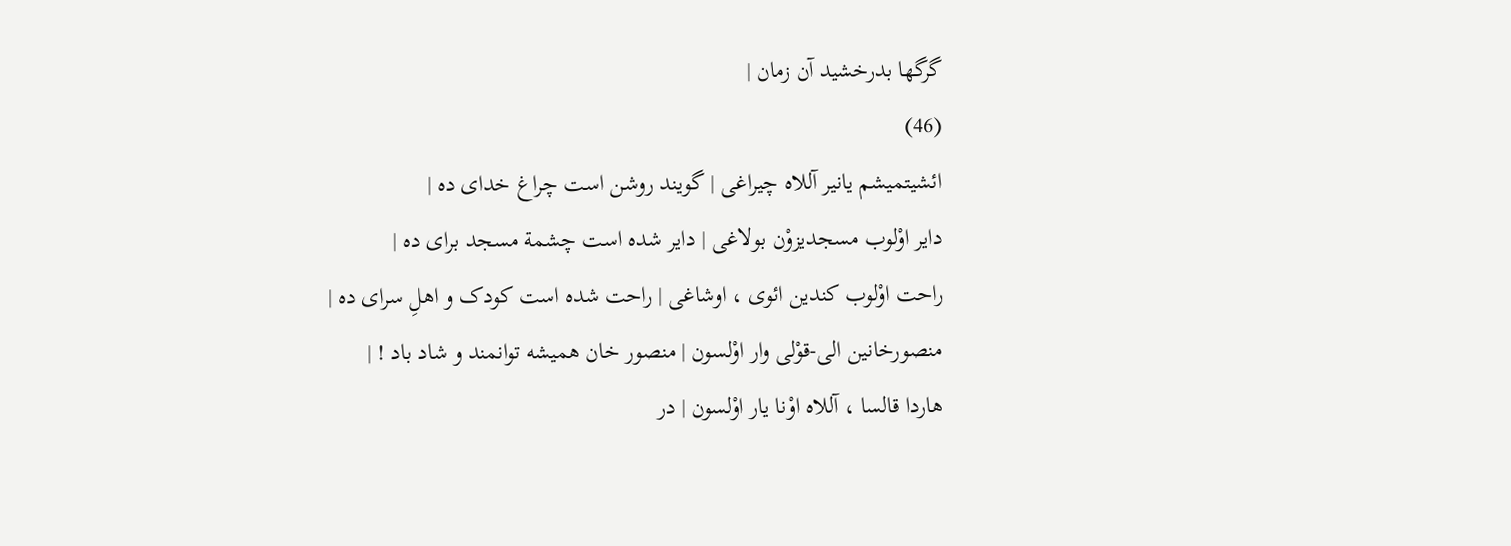گرگها بدرخشید آن زمان |
(46)
ائشیتمیشم یانیر آللاه چیراغى | گویند روشن است چراغ خداى ده |
دایر اوْلوب مسجدیزوْن بولاغى | دایر شده است چشمة مسجد براى ده |
راحت اوْلوب کندین ائوى ، اوشاغى | راحت شده است کودک و اهلِ سراى ده |
منصورخانین الی-قوْلى وار اوْلسون | منصور خان همیشه توانمند و شاد باد ! |
هاردا قالسا ، آللاه اوْنا یار اوْلسون | در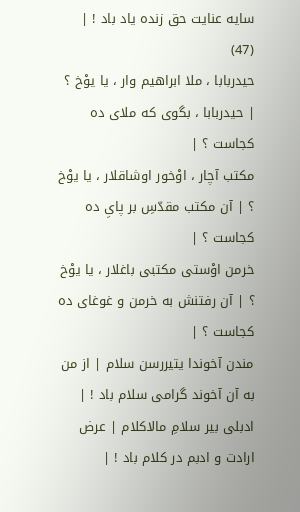سایه عنایت حق زنده یاد باد ! |
(47)
حیدربابا ، ملا ابراهیم وار ، یا یوْخ ؟ | حیدربابا ، بگوى که ملاى ده کجاست ؟ |
مکتب آچار ، اوْخور اوشاقلار ، یا یوْخ ؟ | آن مکتب مقدّسِ بر پایِ ده کجاست ؟ |
خرمن اوْستى مکتبى باغلار ، یا یوْخ ؟ | آن رفتنش به خرمن و غوغاى ده کجاست ؟ |
مندن آخوندا یتیررسن سلام | از من به آن آخوند گرامى سلام باد ! |
ادبلى بیر سلامِ مالاکلام | عرض ارادت و ادبم در کلام باد ! |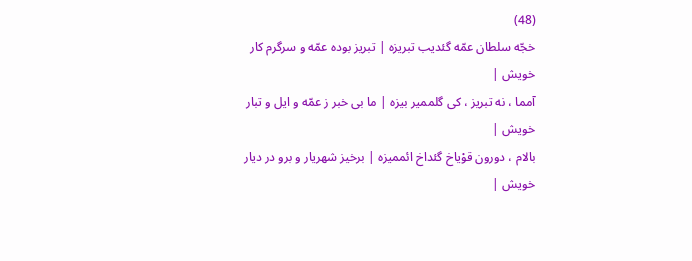(48)
خجّه سلطان عمّه گئدیب تبریزه | تبریز بوده عمّه و سرگرم کار خویش |
آمما ، نه تبریز ، کى گلممیر بیزه | ما بى خبر ز عمّه و ایل و تبار خویش |
بالام ، دورون قوْیاخ گئداخ ائممیزه | برخیز شهریار و برو در دیار خویش |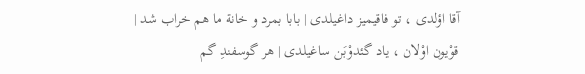آقا اؤلدى ، تو فاقیمیز داغیلدى | بابا بمرد و خانة ما هم خراب شد |
قوْیون اوْلان ، یاد گئدوْبَن ساغیلدى | هر گوسفندِ گم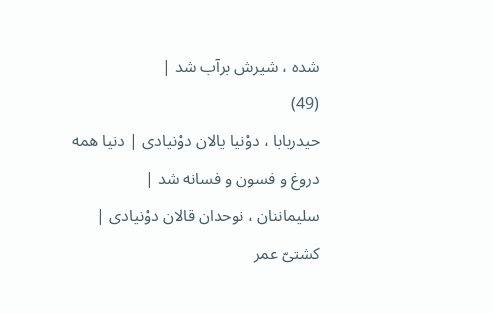شده ، شیرش برآب شد |
(49)
حیدربابا ، دوْنیا یالان دوْنیادى | دنیا همه دروغ و فسون و فسانه شد |
سلیماننان ، نوحدان قالان دوْنیادى | کشتیّ عمر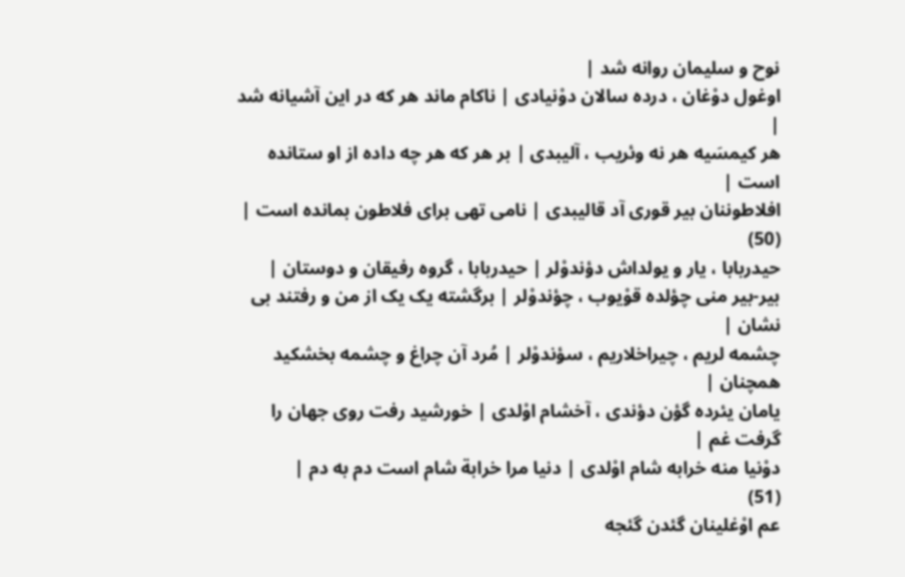نوح و سلیمان روانه شد |
اوغول دوْغان ، درده سالان دوْنیادى | ناکام ماند هر که در این آشیانه شد |
هر کیمسَیه هر نه وئریب ، آلیبدى | بر هر که هر چه داده از او ستانده است |
افلاطوننان بیر قورى آد قالیبدى | نامى تهى براى فلاطون بمانده است |
(50)
حیدربابا ، یار و یولداش دؤندوْلر | حیدربابا ، گروه رفیقان و دوستان |
بیر-بیر منى چؤلده قوْیوب ، چؤندوْلر | برگشته یک یک از من و رفتند بى نشان |
چشمه لریم ، چیراخلاریم ، سؤندوْلر | مُرد آن چراغ و چشمه بخشکید همچنان |
یامان یئرده گؤن دؤندى ، آخشام اوْلدى | خورشید رفت روى جهان را گرفت غم |
دوْنیا منه خرابه شام اوْلدى | دنیا مرا خرابة شام است دم به دم |
(51)
عم اوْغلینان گئدن گئجه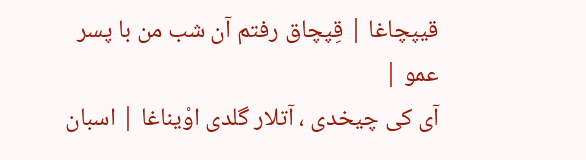قیپچاغا | قِپچاق رفتم آن شب من با پسر عمو |
آى کى چیخدى ، آتلار گلدى اوْیناغا | اسبان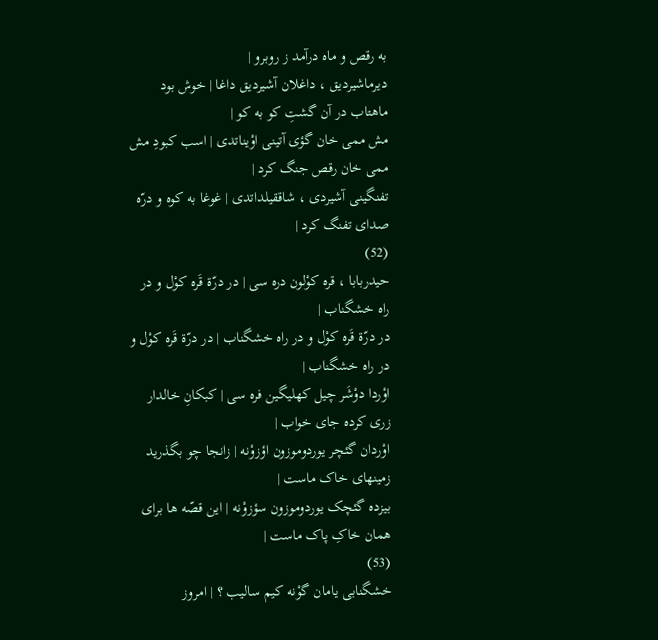به رقص و ماه درآمد ز روبرو |
دیرماشیردیق ، داغلان آشیردیق داغا | خوش بود ماهتاب در آن گشتِ کو به کو |
مش ممى خان گؤى آتینى اوْیناتدى | اسب کبودِ مش ممى خان رقص جنگ کرد |
تفنگینى آشیردى ، شاققیلداتدى | غوغا به کوه و درّه صداى تفنگ کرد |
(52)
حیدربابا ، قره کوْلون دره سى | در درّة قَره کوْل و در راه خشگناب |
در درّة قَره کوْل و در راه خشگناب | در درّة قَره کوْل و در راه خشگناب |
اوْردا دوْشَر چیل کهلیگین فره سى | کبکانِ خالدار زرى کرده جاى خواب |
اوْردان گئچر یوردوموزون اؤزوْنه | زانجا چو بگذرید زمینهاى خاک ماست |
بیزده گئچک یوردوموزون سؤزوْنه | این قصّه ها براى همان خاکِ پاک ماست |
(53)
خشگنابى یامان گوْنه کیم سالیب ؟ | امروز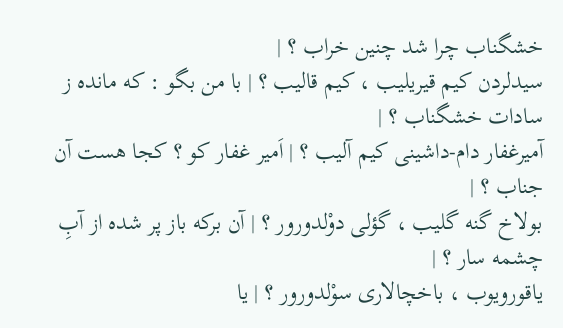خشگناب چرا شد چنین خراب ؟ |
سیدلردن کیم قیریلیب ، کیم قالیب ؟ | با من بگو : که مانده ز سادات خشگناب ؟ |
آمیرغفار دام-داشینى کیم آلیب ؟ | اَمیر غفار کو ؟ کجا هست آن جناب ؟ |
بولاخ گنه گلیب ، گؤلى دوْلدورور ؟ | آن برکه باز پر شده از آبِ چشمه سار ؟ |
یاقورویوب ، باخچالارى سوْلدورور ؟ | یا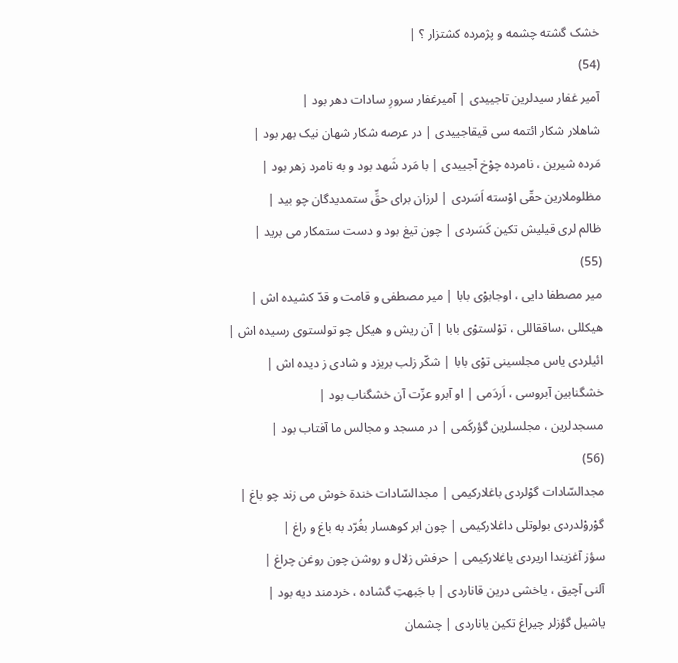خشک گشته چشمه و پژمرده کشتزار ؟ |
(54)
آمیر غفار سیدلرین تاجییدى | آمیرغفار سرورِ سادات دهر بود |
شاهلار شکار ائتمه سى قیقاجییدى | در عرصه شکار شهان نیک بهر بود |
مَرده شیرین ، نامرده چوْخ آجییدى | با مَرد شَهد بود و به نامرد زهر بود |
مظلوملارین حقّى اوْسته اَسَردى | لرزان براى حقِّ ستمدیدگان چو بید |
ظالم لرى قیلیش تکین کَسَردى | چون تیغ بود و دست ستمکار مى برید |
(55)
میر مصطفا دایى ، اوجابوْى بابا | میر مصطفى و قامت و قدّ کشیده اش |
هیکللى ،ساققاللى ، توْلستوْى بابا | آن ریش و هیکل چو تولستوى رسیده اش |
ائیلردى یاس مجلسینى توْى بابا | شکّر زلب بریزد و شادى ز دیده اش |
خشگنابین آبروسى ، اَردَمى | او آبرو عزّت آن خشگناب بود |
مسجدلرین ، مجلسلرین گؤرکَمى | در مسجد و مجالس ما آفتاب بود |
(56)
مجدالسّادات گوْلردى باغلارکیمى | مجدالسّادات خندة خوش مى زند چو باغ |
گوْروْلدردى بولوتلى داغلارکیمى | چون ابر کوهسار بغُرّد به باغ و راغ |
سؤز آغزیندا اریردى یاغلارکیمى | حرفش زلال و روشن چون روغن چراغ |
آلنى آچیق ، یاخشى درین قاناردى | با جَبهتِ گشاده ، خردمند دیه بود |
یاشیل گؤزلر چیراغ تکین یاناردى | چشمان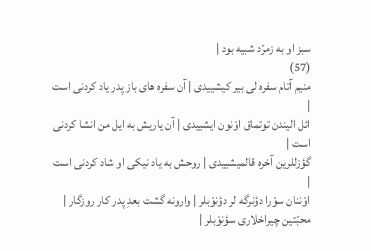سبز او به زمرّد شبیه بود |
(57)
منیم آتام سفره لى بیر کیشییدى | آن سفره هاى باز پدر یاد کردنى است |
ائل الیندن توتماق اوْنون ایشییدى | آن یاریش به ایل من انشا کردنى است |
گؤزللرین آخره قالمیشییدى | روحش به یاد نیکى او شاد کردنى است |
اوْننان سوْرا دؤنرگه لر دؤنوْبلر | وارونه گشت بعدِ پدر کار روزگار |
محبّتین چیراخلارى سؤنوْبلر |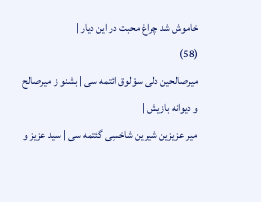خاموش شد چراغ محبت در این دیار |
(58)
میرصالحین دلى سوْلوق ائتمه سى | بشنو ز میرصالح و دیوانه بازیش |
میر عزیزین شیرین شاخسِى گئتمه سى | سید عزیز و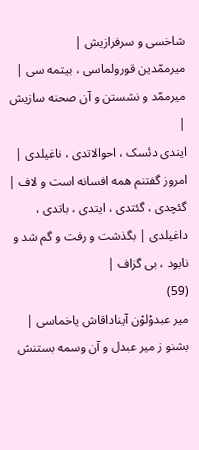شاخسى و سرفرازیش |
میرممّدین قورولماسى ، بیتمه سى | میرممّد و نشستن و آن صحنه سازیش |
ایندى دئسک ، احوالاتدى ، ناغیلدى | امروز گفتنم همه افسانه است و لاف |
گئچدى ، گئتدى ، ایتدى ، باتدى ، داغیلدى | بگذشت و رفت و گم شد و نابود ، بى گزاف |
(59)
میر عبدوْلوْن آیناداقاش یاخماسى | بشنو ز میر عبدل و آن وسمه بستنش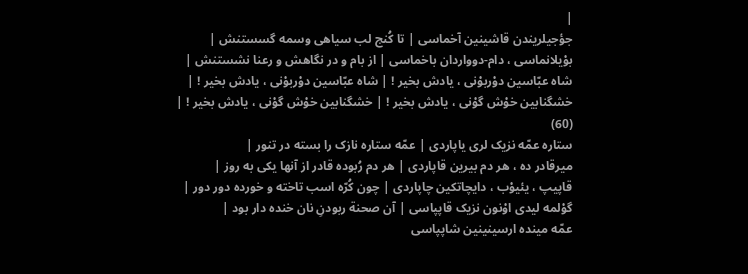|
جؤجیلریندن قاشینین آخماسى | تا کُنج لب سیاهى وسمه گسستنش |
بوْیلانماسى ، دام-دوواردان باخماسى | از بام و در نگاهش و رعنا نشستنش |
شاه عبّاسین دوْربوْنى ، یادش بخیر ! | شاه عبّاسین دوْربوْنى ، یادش بخیر ! |
خشگنابین خوْش گوْنى ، یادش بخیر ! | خشگنابین خوْش گوْنى ، یادش بخیر ! |
(60)
ستاره عمّه نزیک لرى یاپاردى | عمّه ستاره نازک را بسته در تنور |
میرقادر ده ، هر دم بیرین قاپاردى | هر دم رُبوده قادر از آنها یکى به روز |
قاپیپ ، یئیوْب ، دایچاتکین چاپاردى | چون کُرّه اسب تاخته و خورده دور دور |
گوْلمه لیدى اوْنون نزیک قاپپاسى | آن صحنة ربودنِ نان خنده دار بود |
عمّه مینده ارسینینین شاپپاسى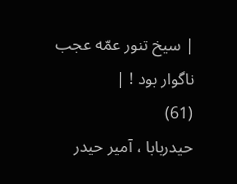| سیخ تنور عمّه عجب ناگوار بود ! |
(61)
حیدربابا ، آمیر حیدر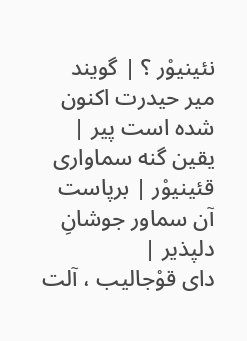نئینیوْر ؟ | گویند میر حیدرت اکنون شده است پیر |
یقین گنه سماوارى قئینیوْر | برپاست آن سماور جوشانِ دلپذیر |
داى قوْجالیب ، آلت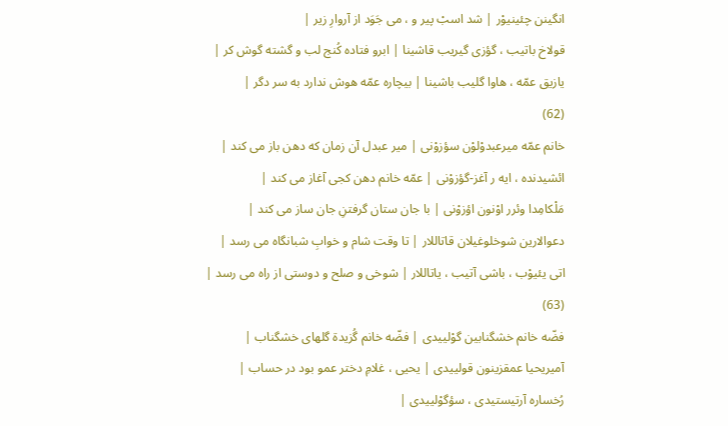انگینن چئینیوْر | شد اسبْ پیر و ، مى جَوَد از آروارِ زیر |
قولاخ باتیب ، گؤزى گیریب قاشینا | ابرو فتاده کُنج لب و گشته گوش کر |
یازیق عمّه ، هاوا گلیب باشینا | بیچاره عمّه هوش ندارد به سر دگر |
(62)
خانم عمّه میرعبدوْلوْن سؤزوْنى | میر عبدل آن زمان که دهن باز مى کند |
ائشیدنده ، ایه ر آغز-گؤزوْنى | عمّه خانم دهن کجى آغاز مى کند |
مَلْکامِدا وئرر اوْنون اؤزوْنى | با جان ستان گرفتنِ جان ساز مى کند |
دعوالارین شوخلوغیلان قاتاللار | تا وقت شام و خوابِ شبانگاه مى رسد |
اتى یئیوْب ، باشى آتیب ، یاتاللار | شوخى و صلح و دوستى از راه مى رسد |
(63)
فضّه خانم خشگنابین گوْلییدى | فضّه خانم گُزیدة گلهاى خشگناب |
آمیریحیا عمقزینون قولییدى | یحیى ، غلامِ دختر عمو بود در حساب |
رُخساره آرتیستیدى ، سؤگوْلییدى |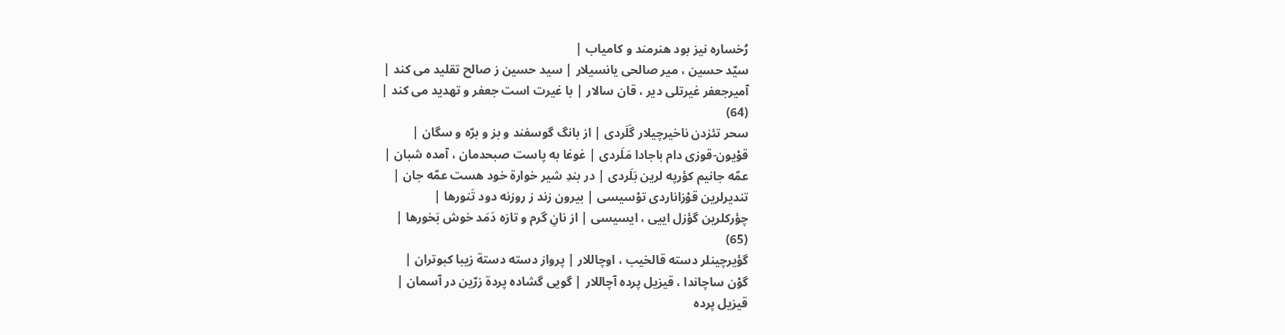رُخساره نیز بود هنرمند و کامیاب |
سیّد حسین ، میر صالحى یانسیلار | سید حسین ز صالح تقلید مى کند |
آمیرجعفر غیرتلى دیر ، قان سالار | با غیرت است جعفر و تهدید مى کند |
(64)
سحر تئزدن ناخیرچیلار گَلَردى | از بانگ گوسفند و بز و برّه و سگان |
قوْیون-قوزى دام باجادا مَلَردى | غوغا به پاست صبحدمان ، آمده شبان |
عمّه جانیم کؤرپه لرین بَلَردى | در بندِ شیر خوارة خود هست عمّه جان |
تندیرلرین قوْزاناردى توْسیسى | بیرون زند ز روزنه دود تَنورها |
چؤرکلرین گؤزل اییى ، ایسیسى | از نانِ گرم و تازه دَمَد خوش بَخورها |
(65)
گؤیرچینلر دسته قالخیب ، اوچاللار | پرواز دسته دستة زیبا کبوتران |
گوْن ساچاندا ، قیزیل پرده آچاللار | گویى گشاده پردة زرّین در آسمان |
قیزیل پرده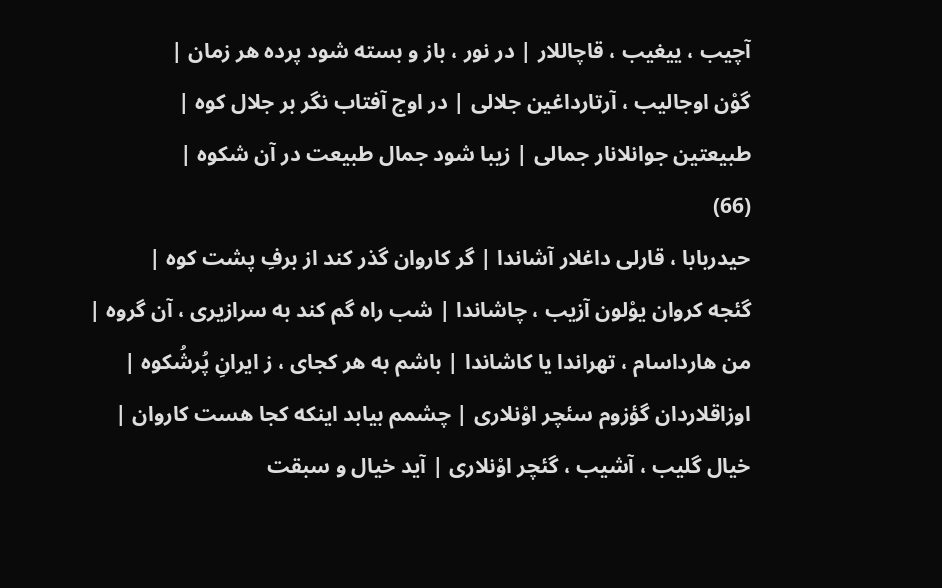آچیب ، ییغیب ، قاچاللار | در نور ، باز و بسته شود پرده هر زمان |
گوْن اوجالیب ، آرتارداغین جلالى | در اوج آفتاب نگر بر جلال کوه |
طبیعتین جوانلانار جمالى | زیبا شود جمال طبیعت در آن شکوه |
(66)
حیدربابا ، قارلى داغلار آشاندا | گر کاروان گذر کند از برفِ پشت کوه |
گئجه کروان یوْلون آزیب ، چاشاندا | شب راه گم کند به سرازیرى ، آن گروه |
من هارداسام ، تهراندا یا کاشاندا | باشم به هر کجاى ، ز ایرانِ پُرشُکوه |
اوزاقلاردان گؤزوم سئچر اوْنلارى | چشمم بیابد اینکه کجا هست کاروان |
خیال گلیب ، آشیب ، گئچر اوْنلارى | آید خیال و سبقت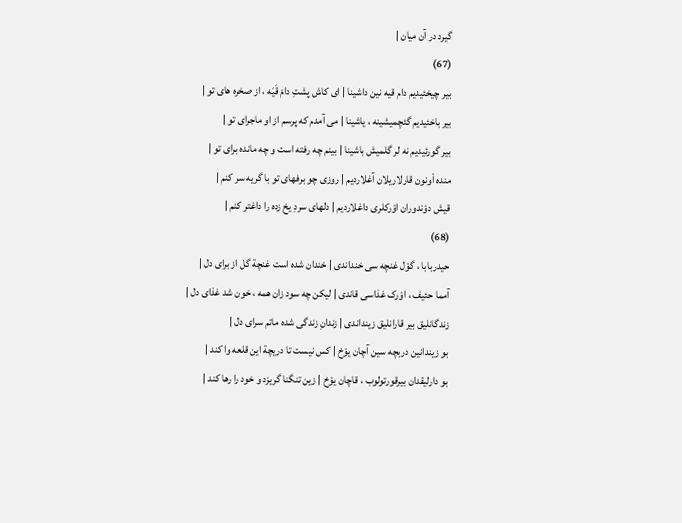گیرد در آن میان |
(67)
بیر چیخئیدیم دام قیه نین داشینا | اى کاش پشتِ دامْ قَیَه ، از صخره هاى تو |
بیر باخئیدیم گئچمیشینه ، یاشینا | مى آمدم که پرسم از او ماجراى تو |
بیر گورئیدیم نه لر گلمیش باشینا | بینم چه رفته است و چه مانده براى تو |
منده اْونون قارلاریلان آغلاردیم | روزى چو برفهاى تو با گریه سر کنم |
قیش دوْندوران اوْرکلرى داغلاردیم | دلهاى سردِ یخ زده را داغتر کنم |
(68)
حیدربابا ، گوْل غنچه سى خنداندى | خندان شده است غنچة گل از براى دل |
آمما حئیف ، اوْرک غذاسى قاندى | لیکن چه سود زان همه ، خون شد غذاى دل |
زندگانلیق بیر قارانلیق زینداندى | زندانِ زندگى شده ماتم سراى دل |
بو زیندانین دربچه سین آچان یوْخ | کس نیست تا دریچة این قلعه وا کند |
بو دارلیقدان بیرقورتولوب ، قاچان یوْخ | زین تنگنا گریزد و خود را رها کند |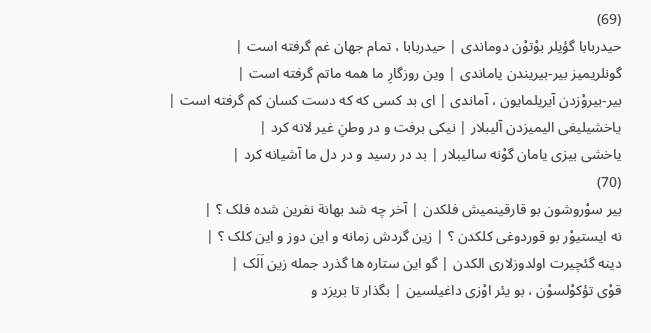(69)
حیدربابا گؤیلر بوْتوْن دوماندى | حیدربابا ، تمام جهان غم گرفته است |
گونلریمیز بیر-بیریندن یاماندى | وین روزگارِ ما همه ماتم گرفته است |
بیر-بیروْزدن آیریلمایون ، آماندى | اى بد کسى که که دست کسان کم گرفته است |
یاخشیلیغى الیمیزدن آلیبلار | نیکى برفت و در وطنِ غیر لانه کرد |
یاخشى بیزى یامان گوْنه سالیبلار | بد در رسید و در دل ما آشیانه کرد |
(70)
بیر سوْروشون بو قارقینمیش فلکدن | آخر چه شد بهانة نفرین شده فلک ؟ |
نه ایستیوْر بو قوردوغى کلکدن ؟ | زین گردش زمانه و این دوز و این کلک ؟ |
دینه گئچیرت اولدوزلارى الکدن | گو این ستاره ها گذرد جمله زین اَلَک |
قوْى تؤکوْلسوْن ، بو یئر اوْزى داغیلسین | بگذار تا بریزد و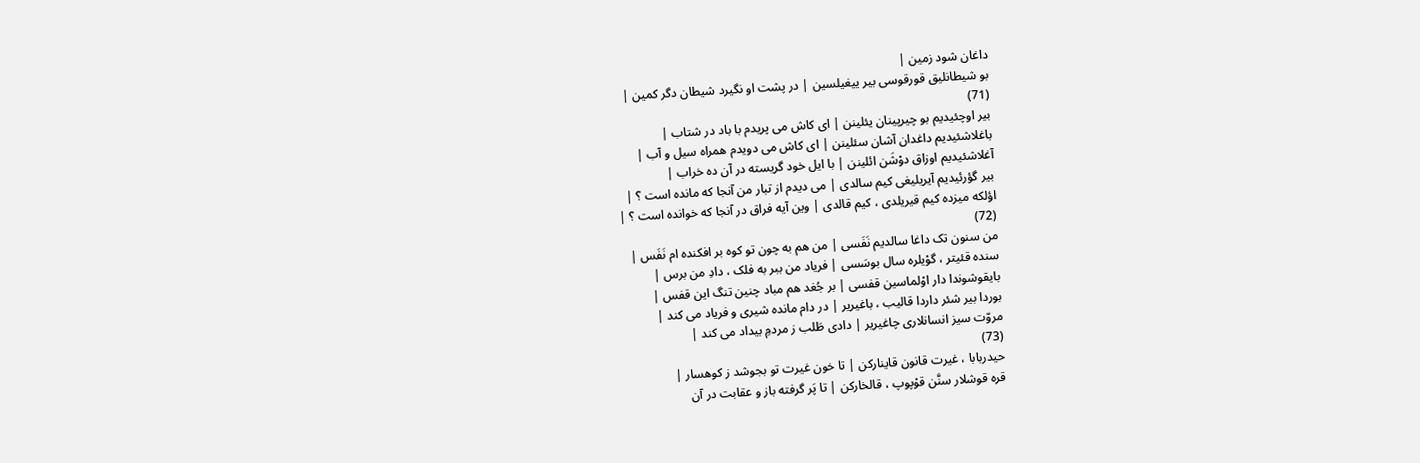داغان شود زمین |
بو شیطانلیق قورقوسى بیر ییغیلسین | در پشت او نگیرد شیطان دگر کمین |
(71)
بیر اوچئیدیم بو چیرپینان یئلینن | اى کاش مى پریدم با باد در شتاب |
باغلاشئیدیم داغدان آشان سئلینن | اى کاش مى دویدم همراه سیل و آب |
آغلاشئیدیم اوزاق دوْشَن ائلینن | با ایل خود گریسته در آن ده خراب |
بیر گؤرئیدیم آیریلیغى کیم سالدى | مى دیدم از تبار من آنجا که مانده است ؟ |
اؤلکه میزده کیم قیریلدى ، کیم قالدى | وین آیه فراق در آنجا که خوانده است ؟ |
(72)
من سنون تک داغا سالدیم نَفَسى | من هم به چون تو کوه بر افکنده ام نَفَس |
سنده قئیتر ، گوْیلره سال بوسَسى | فریاد من ببر به فلک ، دادِ من برس |
بایقوشوندا دار اوْلماسین قفسى | بر جُغد هم مباد چنین تنگ این قفس |
بوردا بیر شئر داردا قالیب ، باغیریر | در دام مانده شیرى و فریاد مى کند |
مروّت سیز انسانلارى چاغیریر | دادى طَلب ز مردمِ بیداد مى کند |
(73)
حیدربابا ، غیرت قانون قاینارکن | تا خون غیرت تو بجوشد ز کوهسار |
قره قوشلار سنَّن قوْپوپ ، قالخارکن | تا پَر گرفته باز و عقابت در آن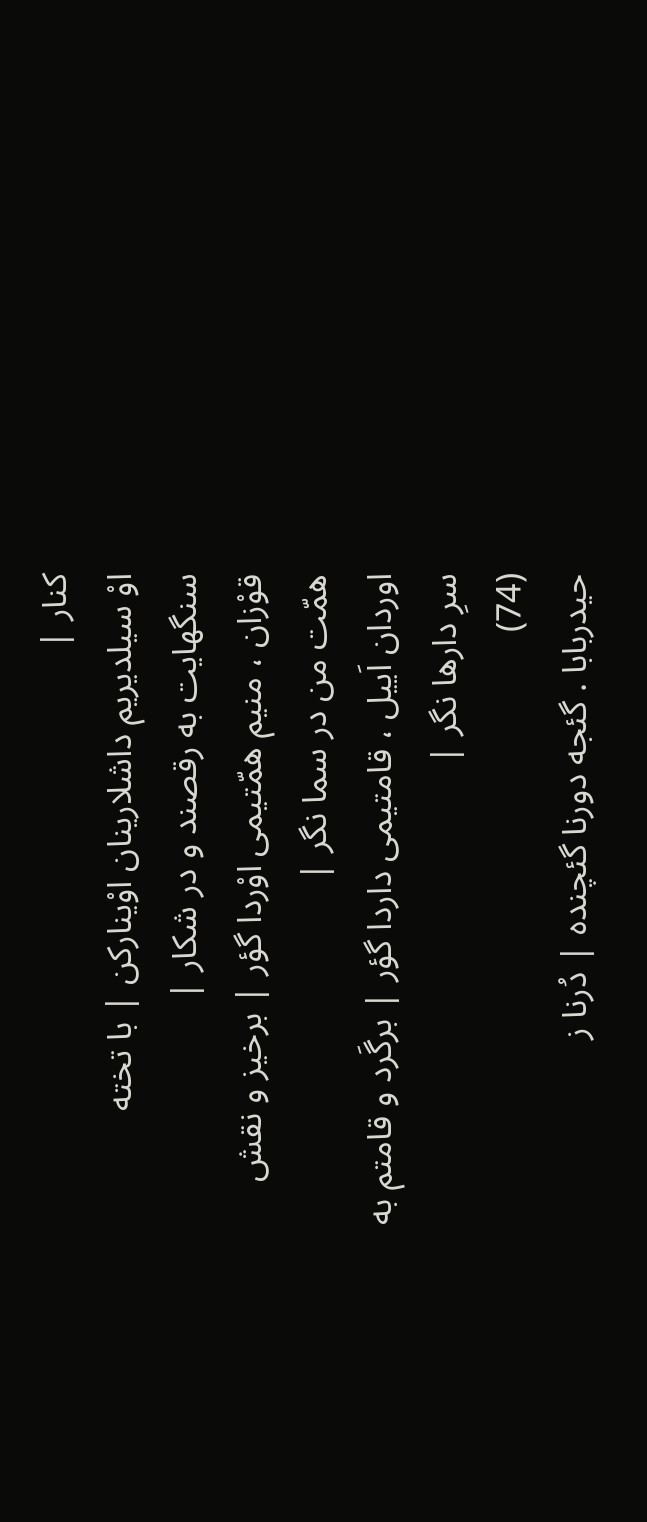کنار |
اوْ سیلدیریم داشلارینان اوْینارکن | با تخته سنگهایت به رقصند و در شکار |
قوْزان ، منیم همّتیمى اوْردا گؤر | برخیز و نقش همّت من در سما نگر |
اوردان اَییل ، قامتیمى داردا گؤر | برگَرد و قامتم به سرِ دارها نگر |
(74)
حیدربابا . گئجه دورنا گئچنده | دُرنا ز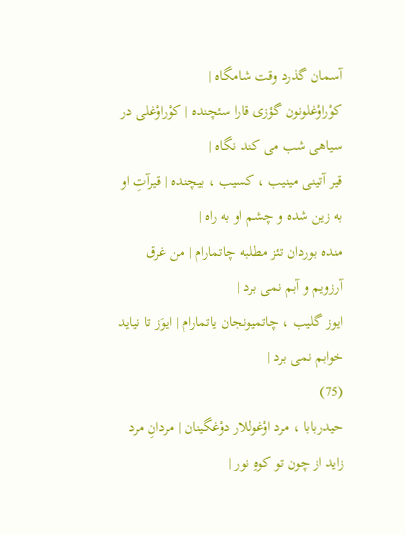آسمان گذرد وقت شامگاه |
کوْراوْغلونون گؤزى قارا سئچنده | کوْراوْغلى در سیاهى شب مى کند نگاه |
قیر آتینى مینیب ، کسیب ، بیچنده | قیرآتِ او به زین شده و چشم او به راه |
منده بوردان تئز مطلبه چاتمارام | من غرق آرزویم و آبم نمى برد |
ایوز گلیب ، چاتمیونجان یاتمارام | ایوَز تا نیاید خوابم نمى برد |
(75)
حیدربابا ، مرد اوْغوللار دوْغگینان | مردانِ مرد زاید از چون تو کوهِ نور |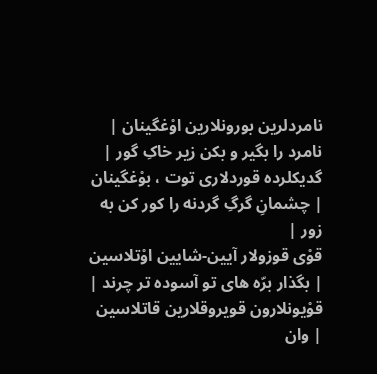نامردلرین بورونلارین اوْغگینان | نامرد را بگیر و بکن زیر خاکِ گور |
گدیکلرده قوردلارى توت ، بوْغگینان | چشمانِ گرگِ گردنه را کور کن به زور |
قوْى قوزولار آیین-شایین اوْتلاسین | بگذار برّه هاى تو آسوده تر چرند |
قوْیونلارون قویروقلارین قاتلاسین | وان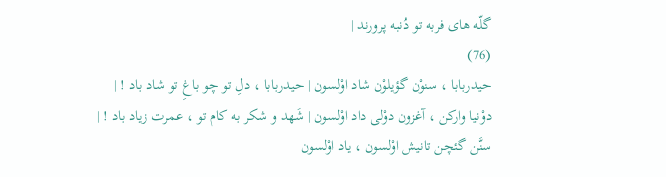گلّه هاى فربه تو دُنبه پرورند |
(76)
حیدربابا ، سنوْن گؤیلوْن شاد اوْلسون | حیدربابا ، دلِ تو چو باغِ تو شاد باد ! |
دوْنیا وارکن ، آغزون دوْلى داد اوْلسون | شَهد و شکر به کام تو ، عمرت زیاد باد ! |
سنَّن گئچن تانیش اوْلسون ، یاد اوْلسون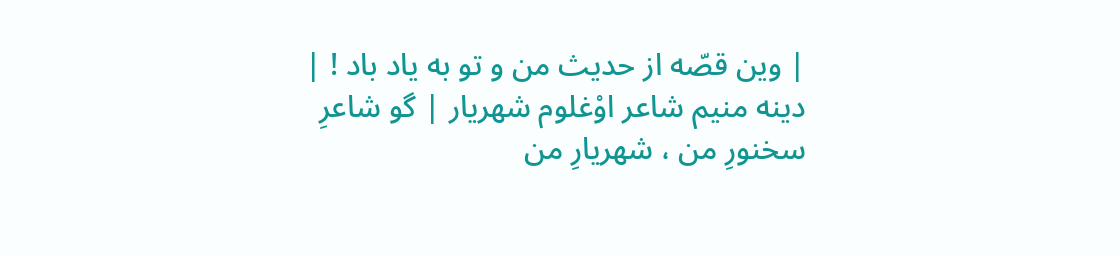| وین قصّه از حدیث من و تو به یاد باد ! |
دینه منیم شاعر اوْغلوم شهریار | گو شاعرِ سخنورِ من ، شهریارِ من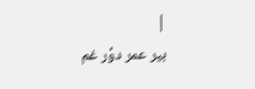|
بیر عمر دوْر غم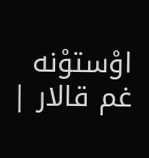اوْستوْنه غم قالار |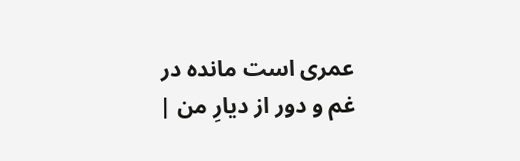عمرى است مانده در غم و دور از دیارِ من |